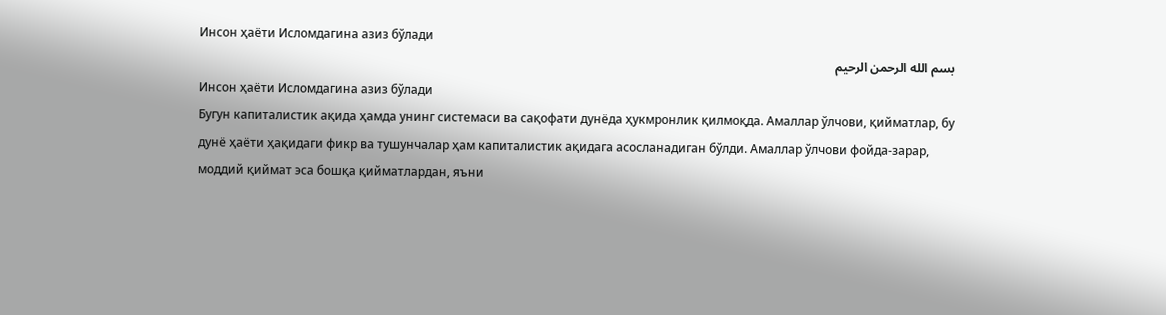Инсон ҳаёти Исломдагина азиз бўлади
بسم الله الرحمن الرحيم
Инсон ҳаёти Исломдагина азиз бўлади
Бугун капиталистик ақида ҳамда унинг системаси ва сақофати дунёда ҳукмронлик қилмоқда. Амаллар ўлчови, қийматлар, бу дунё ҳаёти ҳақидаги фикр ва тушунчалар ҳам капиталистик ақидага асосланадиган бўлди. Амаллар ўлчови фойда-зарар, моддий қиймат эса бошқа қийматлардан, яъни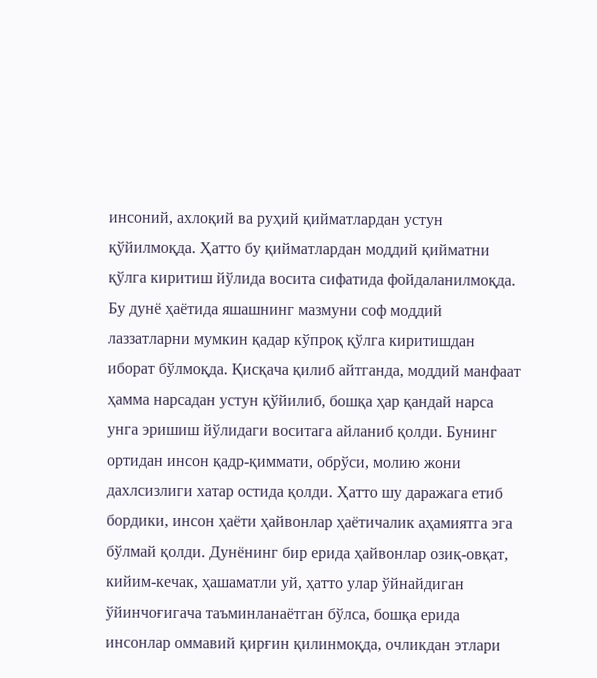инсоний, ахлоқий ва руҳий қийматлардан устун қўйилмоқда. Ҳатто бу қийматлардан моддий қийматни қўлга киритиш йўлида восита сифатида фойдаланилмоқда. Бу дунё ҳаётида яшашнинг мазмуни соф моддий лаззатларни мумкин қадар кўпроқ қўлга киритишдан иборат бўлмоқда. Қисқача қилиб айтганда, моддий манфаат ҳамма нарсадан устун қўйилиб, бошқа ҳар қандай нарса унга эришиш йўлидаги воситага айланиб қолди. Бунинг ортидан инсон қадр-қиммати, обрўси, молию жони дахлсизлиги хатар остида қолди. Ҳатто шу даражага етиб бордики, инсон ҳаёти ҳайвонлар ҳаётичалик аҳамиятга эга бўлмай қолди. Дунёнинг бир ерида ҳайвонлар озиқ-овқат, кийим-кечак, ҳашаматли уй, ҳатто улар ўйнайдиган ўйинчоғигача таъминланаётган бўлса, бошқа ерида инсонлар оммавий қирғин қилинмоқда, очликдан этлари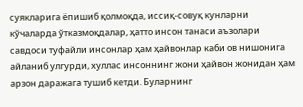суякларига ёпишиб қолмоқда, иссиқ-совуқ кунларни кўчаларда ўтказмоқдалар, ҳатто инсон танаси аъзолари савдоси туфайли инсонлар ҳам ҳайвонлар каби ов нишонига айланиб улгурди, хуллас инсоннинг жони ҳайвон жонидан ҳам арзон даражага тушиб кетди. Буларнинг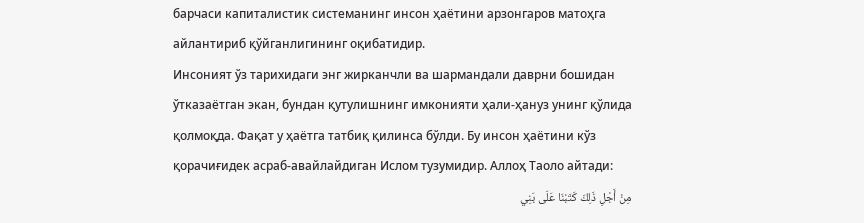барчаси капиталистик системанинг инсон ҳаётини арзонгаров матоҳга айлантириб қўйганлигининг оқибатидир.
Инсоният ўз тарихидаги энг жирканчли ва шармандали даврни бошидан ўтказаётган экан, бундан қутулишнинг имконияти ҳали-ҳануз унинг қўлида қолмоқда. Фақат у ҳаётга татбиқ қилинса бўлди. Бу инсон ҳаётини кўз қорачиғидек асраб-авайлайдиган Ислом тузумидир. Аллоҳ Таоло айтади:
مِنْ أَجْلِ ذَلِكَ كَتَبْنَا عَلَى بَنِي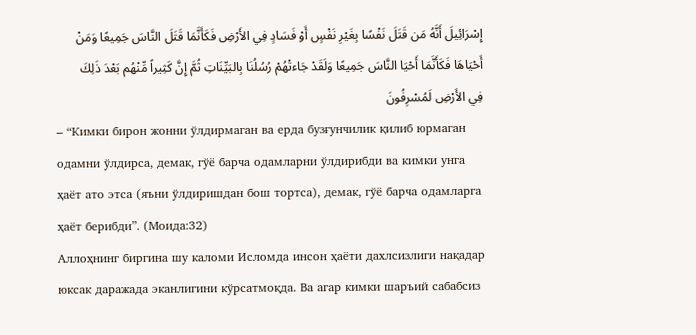إِسْرَائِيلَ أَنَّهُ مَن قَتَلَ نَفْسًا بِغَيْرِ نَفْسٍ أَوْ فَسَادٍ فِي الأَرْضِ فَكَأَنَّمَا قَتَلَ النَّاسَ جَمِيعًا وَمَنْ أَحْيَاهَا فَكَأَنَّمَا أَحْيَا النَّاسَ جَمِيعًا وَلَقَدْ جَاءتْهُمْ رُسُلُنَا بِالبَيِّنَاتِ ثُمَّ إِنَّ كَثِيراً مِّنْهُم بَعْدَ ذَلِكَ فِي الأَرْضِ لَمُسْرِفُونَ
– “Кимки бирон жонни ўлдирмаган ва ерда бузғунчилик қилиб юрмаган одамни ўлдирса, демак, гўё барча одамларни ўлдирибди ва кимки унга ҳаёт ато этса (яъни ўлдиришдан бош тортса), демак, гўё барча одамларга ҳаёт берибди”. (Моида:32)
Аллоҳнинг биргина шу каломи Исломда инсон ҳаёти дахлсизлиги нақадар юксак даражада эканлигини кўрсатмоқда. Ва агар кимки шаръий сабабсиз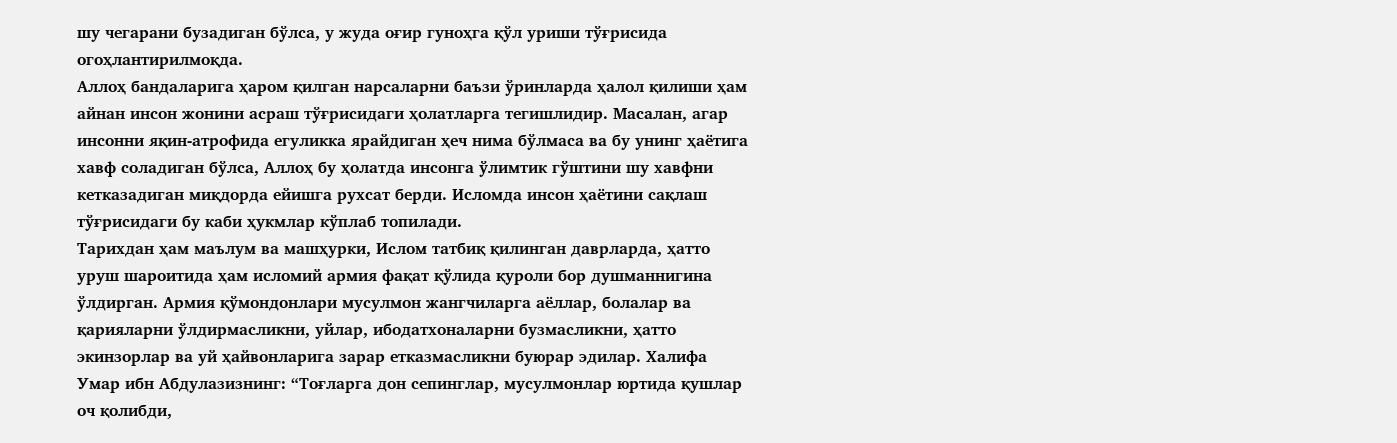шу чегарани бузадиган бўлса, у жуда оғир гуноҳга қўл уриши тўғрисида огоҳлантирилмоқда.
Аллоҳ бандаларига ҳаром қилган нарсаларни баъзи ўринларда ҳалол қилиши ҳам айнан инсон жонини асраш тўғрисидаги ҳолатларга тегишлидир. Масалан, агар инсонни яқин-атрофида егуликка ярайдиган ҳеч нима бўлмаса ва бу унинг ҳаётига хавф соладиган бўлса, Аллоҳ бу ҳолатда инсонга ўлимтик гўштини шу хавфни кетказадиган миқдорда ейишга рухсат берди. Исломда инсон ҳаётини сақлаш тўғрисидаги бу каби ҳукмлар кўплаб топилади.
Тарихдан ҳам маълум ва машҳурки, Ислом татбиқ қилинган даврларда, ҳатто уруш шароитида ҳам исломий армия фақат қўлида қуроли бор душманнигина ўлдирган. Армия қўмондонлари мусулмон жангчиларга аёллар, болалар ва қарияларни ўлдирмасликни, уйлар, ибодатхоналарни бузмасликни, ҳатто экинзорлар ва уй ҳайвонларига зарар етказмасликни буюрар эдилар. Халифа Умар ибн Абдулазизнинг: “Тоғларга дон сепинглар, мусулмонлар юртида қушлар оч қолибди,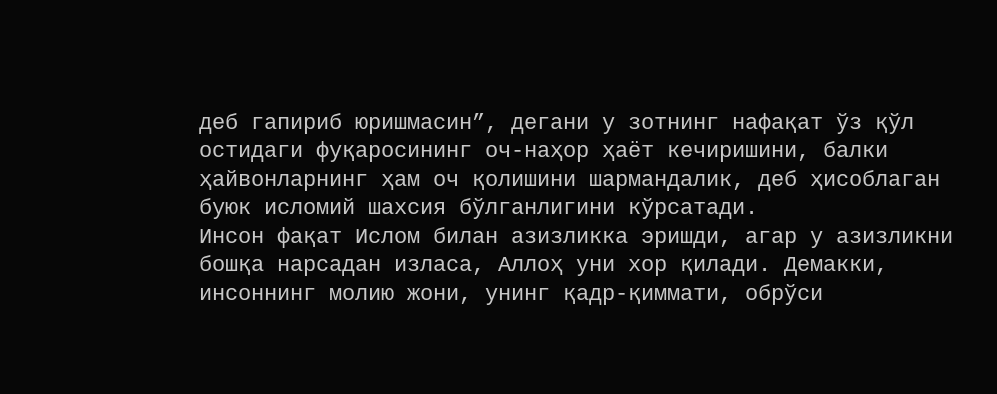деб гапириб юришмасин”, дегани у зотнинг нафақат ўз қўл остидаги фуқаросининг оч-наҳор ҳаёт кечиришини, балки ҳайвонларнинг ҳам оч қолишини шармандалик, деб ҳисоблаган буюк исломий шахсия бўлганлигини кўрсатади.
Инсон фақат Ислом билан азизликка эришди, агар у азизликни бошқа нарсадан изласа, Аллоҳ уни хор қилади. Демакки, инсоннинг молию жони, унинг қадр-қиммати, обрўси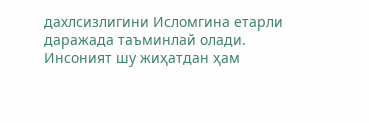дахлсизлигини Исломгина етарли даражада таъминлай олади. Инсоният шу жиҳатдан ҳам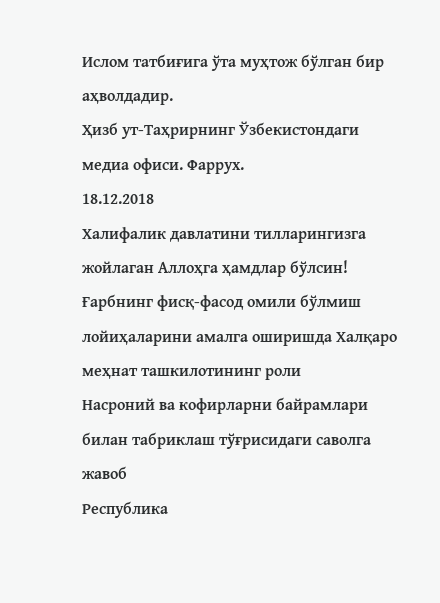Ислом татбиғига ўта муҳтож бўлган бир аҳволдадир.
Ҳизб ут-Таҳрирнинг Ўзбекистондаги медиа офиси. Фаррух.
18.12.2018
Халифалик давлатини тилларингизга жойлаган Аллоҳга ҳамдлар бўлсин!
Ғарбнинг фисқ-фасод омили бўлмиш лойиҳаларини амалга оширишда Халқаро меҳнат ташкилотининг роли
Насроний ва кофирларни байрамлари билан табриклаш тўғрисидаги саволга жавоб
Республика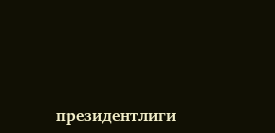президентлиги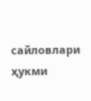сайловлари ҳукми